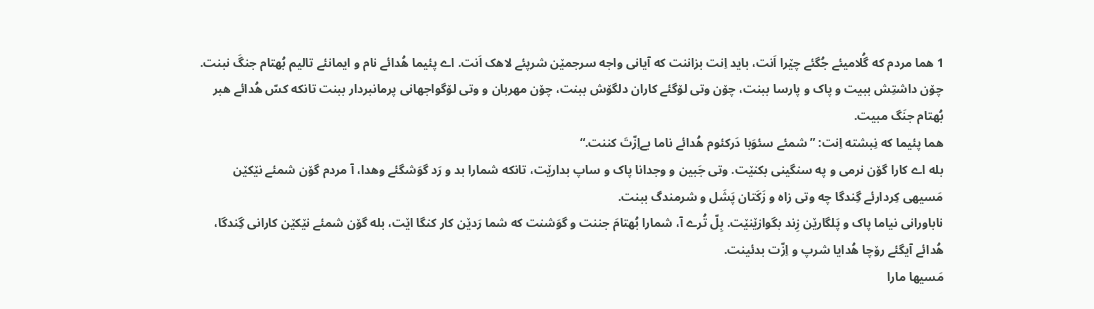1 هما مردم که گُلامیئے جُگئے چێرا اَنت، باید اِنت بزاننت که آیانی واجه سرجمێن شرپئے لاهک اَنت. اے پئیما هُدائے نام و ایمانئے تالیم بُهتام جنگَ نبنت.
چۆن داشتِش ببیت و پاک و پارسا ببنت، چۆن وتی لۆگئے کاران دلگۆش ببنت، چۆن مهربان و وتی لۆگواجهانی پرمانبردار ببنت تانکه کسّ هُدائے هبر بُهتام جنَگ مبیت.
هما پئیما که نِبشته اِنت: ”شمئے سئوَبا دَرکئوم هُدائے ناما بےاِزّتَ کننت.“
بله اے کارا گۆن نرمی و په سنگینی بکنێت. وتی جَبین و وجدانا پاک و ساپ بدارێت، تانکه شمارا بد و رَد گوَشگئے وهدا، آ مردم گۆن شمئے نێکێن مَسیهی کِردارئے گِندگا چه وتی زاه و زَکَتان پَشَل و شرمندگ ببنت.
ناباورانی نیاما پاک و پَلگارێن زِند بگوازێنێت. بِلّ تُرے آ، شمارا بُهتامَ جننت و گوَشنت که شما رَدێن کار کنگا اێت، بله گۆن شمئے نێکێن کارانی گِندگا، هُدائے آیگئے رۆچا هُدایا شرپ و اِزّت بدئینت.
مَسیها مارا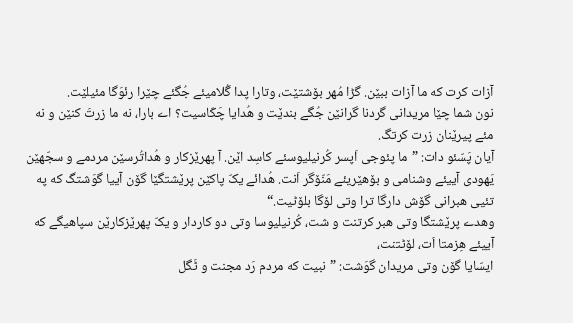آزات کرت که ما آزات ببێن. گڑا مُهر بۆشتێت، وتارا پدا گُلامیئے جُگئے چێرا رئوَگا مئیلێت.
نون شما چێا مریدانی گردنا گرانێن جُگے بندێت و هُدایا چَکّاسیت؟ اے بارا، نه ما زرتَ کنێن و نه مئے پیرێنان زرت کرتگ.
آیان پَسّئو دات: ”ما پئوجی اَپسر کُرنیلیوسئے کاسِد اێن. آ پهرێزکار و هُداتُرسێن مردمے و سجّهێن یَهودی آییئے وشنامی و بۆهێریئے مَنّۆگر اَنت. هُدائے یکّ پاکێن پرێشتگێا گۆن آییا گوَشتگ که په تئیی هبرانی گۆش دارگا ترا وتی لۆگا بلۆٹیت.“
وهدے پرێشتگا وتی هبر کرتنت و شت، کُرنیلیوسا وتی دو کاردار و یکّ پهرێزکارێن سپاهیگے که آییئے هِزمتا اَت، لۆٹتنت،
ایسّایا گۆن وتی مریدان گوَشت: ”نبیت که مردم رَد مجنت و ٹَگل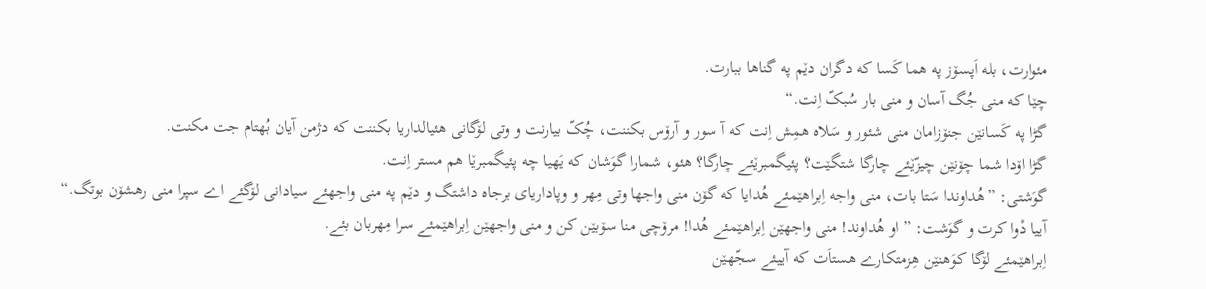مئوارت، بله اَپسۆز په هما کَسا که دگران دێم په گناها ببارت.
چێا که منی جُگ آسان و منی بار سُبکّ اِنت.“
گڑا په کَسانێن جنۆزامان منی شئور و سَلاه همِش اِنت که آ سور و آرۆس بکننت، چُکّ بیارنت و وتی لۆگانی هئیالداریا بکننت که دژمن آیان بُهتام جت مکنت.
گڑا اۆدا شما چۆنێن چیزّێئے چارگا شتگێت؟ پئیگمبرێئے چارگا؟ هئو، شمارا گوَشان که یَهیا چه پئیگمبرێا هم مستر اِنت.
گوَشتی: ”هُداوندا سَتا بات، منی واجه اِبراهێمئے هُدایا که گۆن منی واجها وتی مِهر و وپاداریای برجاه داشتگ و دێم په منی واجهئے سیادانی لۆگئے اے سپرا منی رهشۆن بوتگ.“
آییا دْوا کرت و گوَشت: ”او هُداوند! منی واجهێن اِبراهێمئے هُدا! مرۆچی منا سۆبێن کن و منی واجهێن اِبراهێمئے سرا مِهربان بئے.
اِبراهێمئے لۆگا کوَهنێن هِزمتکارے هستاَت که آییئے سجّهێن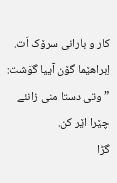کار و بارانی سرۆک اَت. اِبراهێما گۆن آییا گوَشت: ”وتی دستا منی زانئے چێرا اێر کن.
گڑا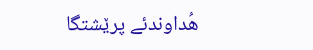هُداوندئے پرێشتگا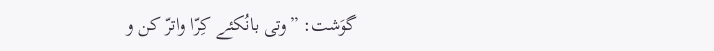گوَشت: ”وتی بانُکئے کِرّا واترّ کن و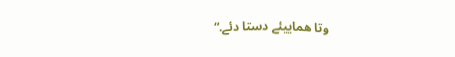وتا هماییئے دستا دئے.“